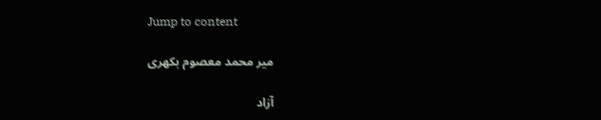Jump to content

میر محمد معصوم بکھری

آزاد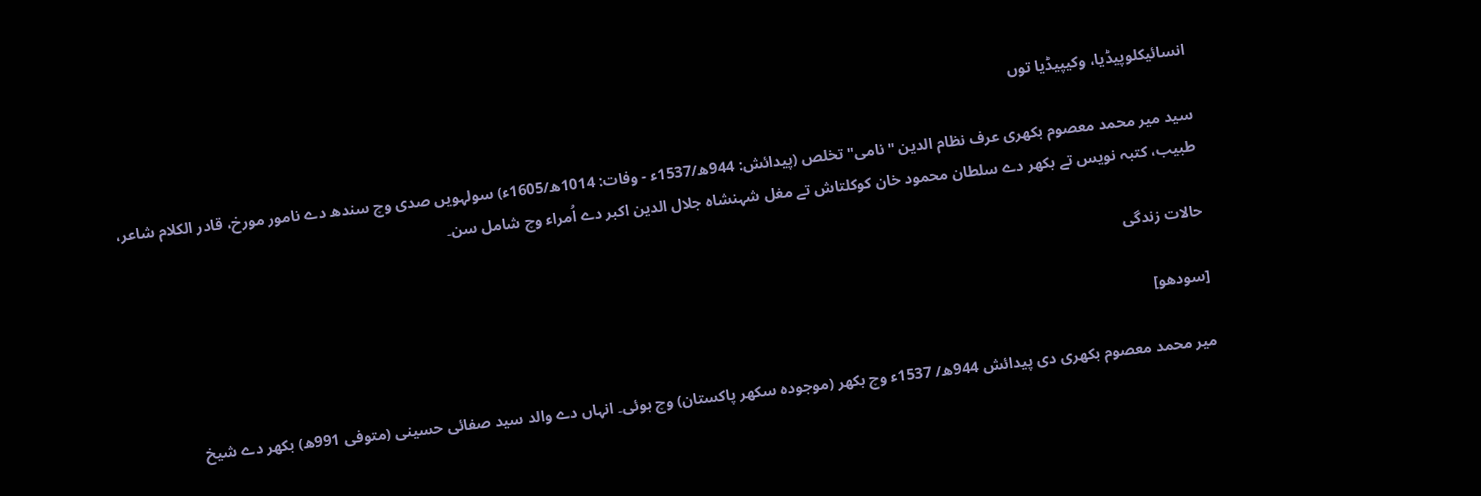انسائیکلوپیڈیا، وکیپیڈیا توں

سید میر محمد معصوم بکھری عرف نظام الدین "نامی" تخلص (پیدائش: 944ھ/1537ء - وفات: 1014ھ/1605ء) سولہویں صدی وچ سندھ دے نامور مورخ، قادر الکلام شاعر، طبیب، کتبہ نویس تے بکھر دے سلطان محمود خان کوکلتاش تے مغل شہنشاہ جلال الدین اکبر دے اُمراء وچ شامل سن۔

حالات زندگی

[سودھو]

میر محمد معصوم بکھری دی پیدائش 944ھ/ 1537ء وچ بکھر (موجودہ سکھر پاکستان) وچ ہوئی۔ انہاں دے والد سید صفائی حسینی (متوفی 991ھ) بکھر دے شیخ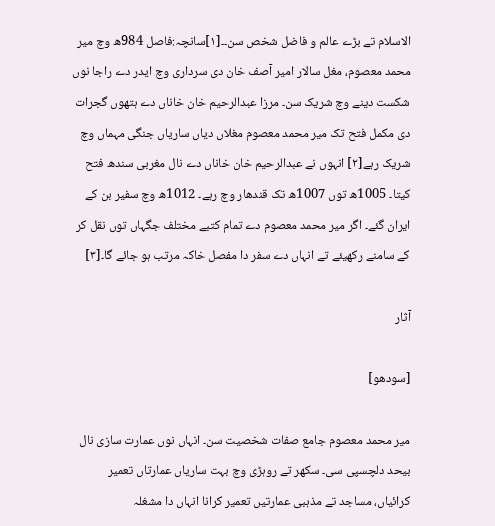الاسلام تے بڑے عالم و فاضل شخص سن۔۔[۱]سانچہ:فاصل 984ھ وچ میر محمد معصوم، مغل سالار امیر آصف خان دی سرداری وچ ایدر دے راجا نوں شکست دینے وچ شریک سن۔ مرزا عبدالرحیم خان خاناں دے ہتھوں گجرات دی مکمل فتح تک میر محمد معصوم مغلاں دیاں ساریاں جنگی مہماں وچ شریک رہے[۲] انہوں نے عبدالرحیم خان خاناں دے نال مغربی سندھ فتح کیتا۔ 1005ھ توں 1007ھ تک قندھار وچ رہے۔ 1012ھ وچ سفیر بن کے ایران گئے۔ اگر میر محمد معصوم دے تمام کتبے مختلف جگہاں توں نقل کر کے سامنے رکھیئے تے انہاں دے سفر دا مفصل خاکہ مرتب ہو جائے گا۔[۳]

آثار

[سودھو]

میر محمد معصوم جامع صفات شخصیت سن۔ انہاں نوں عمارت سازی نال بیحد دلچسپی سی۔ سکھر تے روہڑی وچ بہت ساریاں عمارتاں تعمیر کرائیاں، مساجد تے مذہبی عمارتیں تعمیر کرانا انہاں دا مشغلہ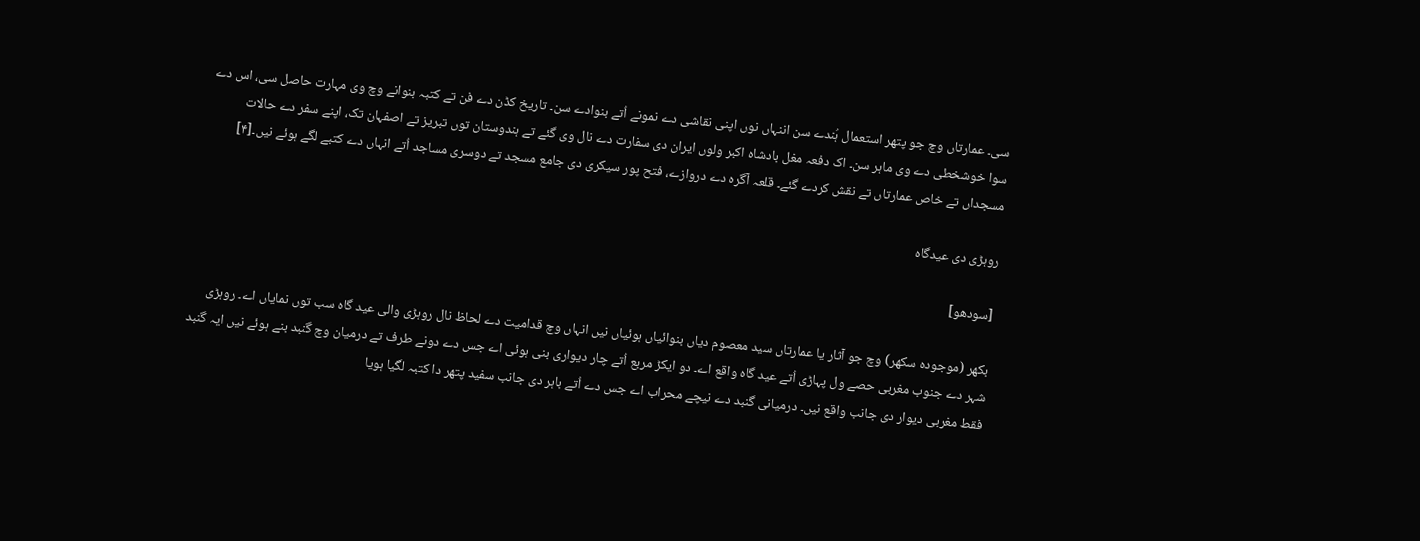سی۔ عمارتاں وچ جو پتھر استعمال ہُندے سن اننہاں نوں اپنی نقاشی دے نمونے اُتے بنوادے سن۔ تاریخ کڈن دے فن تے کتبہ بنوانے وچ وی مہارت حاصل سی، اس دے سوا خوشخطی دے وی ماہر سن۔ اک دفعہ مغل بادشاہ اکبر ولوں ایران دی سفارت دے نال وی گئے تے ہندوستان توں تبریز تے اصفہان تک، اپنے سفر دے حالات مسجداں تے خاص عمارتاں تے نقش کردے گئے۔ قلعہ آگرہ دے دروازے، فتح پور سیکری دی جامع مسجد تے دوسری مساجد اُتے انہاں دے کتبے لگے ہوئے نیں۔[۴]

روہڑی دی عیدگاہ

[سودھو]

بکھر (موجودہ سکھر) وچ جو آثار یا عمارتاں سید معصوم دیاں بنوائیاں ہوئیاں نیں انہاں وچ قدامیت دے لحاظ نال روہڑی والی عید گاہ سب توں نمایاں اے۔ روہڑی شہر دے جنوب مغربی حصے ول پہاڑی اُتے عید گاہ واقع اے۔ دو ایکڑ مربع اُتے چار دیواری بنی ہوئی اے جس دے دونے طرف تے درمیان وچ گنبد بنے ہوئے نیں ایہ گنبد فقط مغربی دیوار دی جانب واقع نیں۔ درمیانی گنبد دے نیچے محراب اے جس دے اُتے باہر دی جانب سفید پتھر دا کتبہ لگیا ہویا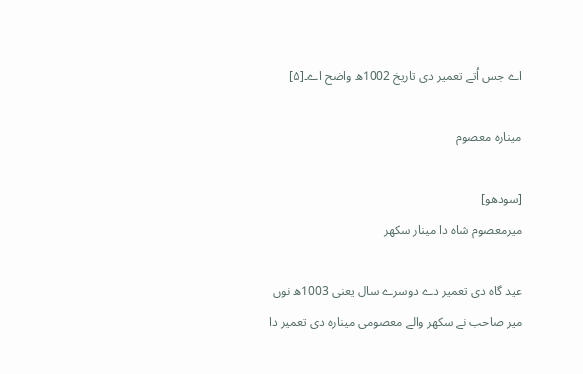اے جس اُتے تعمیر دی تاریخ 1002ھ واضح اے۔[۵]

مینارہ معصوم

[سودھو]
میرمعصوم شاہ دا مینار سکھر

عید گاہ دی تعمیر دے دوسرے سال یعنی 1003ھ نوں میر صاحب نے سکھر والے معصومی مینارہ دی تعمیر دا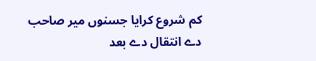کم شروع کرایا جسنوں میر صاحب دے انتقال دے بعد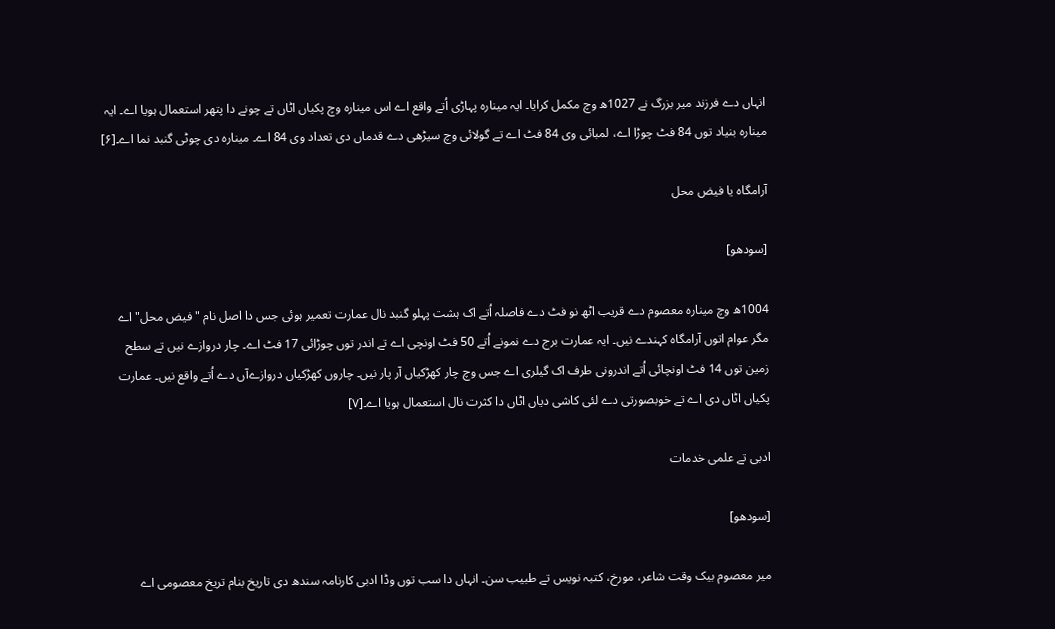انہاں دے فرزند میر بزرگ نے 1027ھ وچ مکمل کرایا۔ ایہ مینارہ پہاڑی اُتے واقع اے اس مینارہ وچ پکیاں اٹاں تے چونے دا پتھر استعمال ہویا اے۔ ایہ مینارہ بنیاد توں 84 فٹ چوڑا اے، لمبائی وی 84 فٹ اے تے گولائی وچ سیڑھی دے قدماں دی تعداد وی 84 اے۔ مینارہ دی چوٹی گنبد نما اے۔[۶]

آرامگاہ یا فیض محل

[سودھو]

1004ھ وچ مینارہ معصوم دے قریب اٹھ نو فٹ دے فاصلہ اُتے اک ہشت پہلو گنبد نال عمارت تعمیر ہوئی جس دا اصل نام "فیض محل" اے مگر عوام اتوں آرامگاہ کہندے نیں۔ ایہ عمارت برج دے نمونے اُتے 50 فٹ اونچی اے تے اندر توں چوڑائی 17 فٹ اے۔ چار دروازے نیں تے سطح زمین توں 14 فٹ اونچائی اُتے اندرونی طرف اک گیلری اے جس وچ چار کھڑکیاں آر پار نیں۔ چاروں کھڑکیاں دروازےآں دے اُتے واقع نیں۔ عمارت پکیاں اٹاں دی اے تے خوبصورتی دے لئی کاشی دیاں اٹاں دا کثرت نال استعمال ہویا اے۔[۷]

ادبی تے علمی خدمات

[سودھو]

میر معصوم بیک وقت شاعر، مورخ، کتبہ نویس تے طبیب سن۔ انہاں دا سب توں وڈا ادبی کارنامہ سندھ دی تاریخ بنام تریخ معصومی اے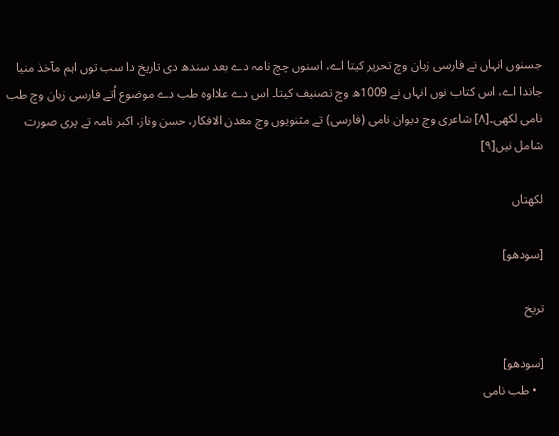جسنوں انہاں نے فارسی زبان وچ تحریر کیتا اے، اسنوں چچ نامہ دے بعد سندھ دی تاریخ دا سب توں اہم مآخذ منیا جاندا اے، اس کتاب نوں انہاں نے 1009ھ وچ تصنیف کیتا۔ اس دے علااوہ طب دے موضوع اُتے فارسی زبان وچ طب نامی لکھی۔[۸] شاعری وچ دیوان نامی (فارسی) تے مثنویوں وچ معدن الافکار، حسن وناز، اکبر نامہ تے پری صورت شامل نیں[۹]

لکھتاں

[سودھو]

تریخ

[سودھو]
  • طب نامی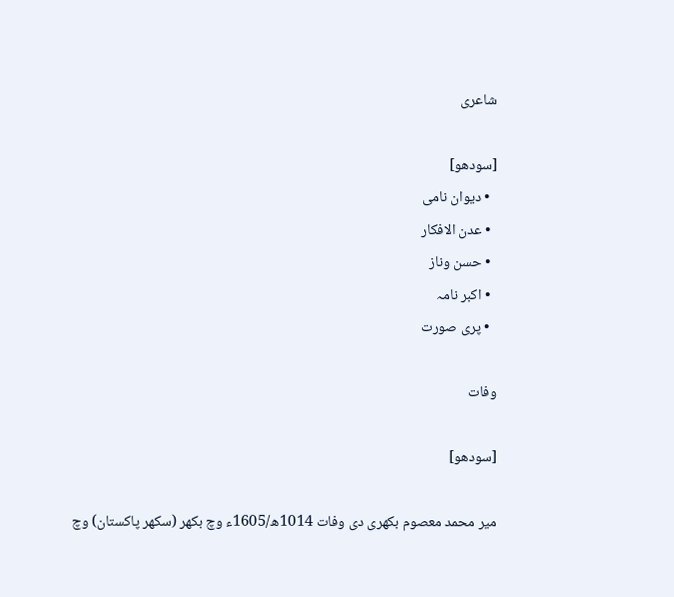شاعری

[سودھو]
  • دیوان نامی
  • عدن الافکار
  • حسن وناز
  • اکبر نامہ
  • پری صورت

وفات

[سودھو]

میر محمد معصوم بکھری دی وفات 1014ھ/1605ء وچ بکھر (سکھر پاکستان) وچ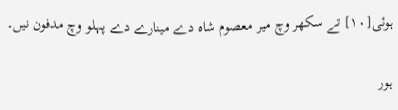ہوئی[۱۰] تے سکھر وچ میر معصوم شاہ دے مینارے دے پہلو وچ مدفون نیں۔

ہور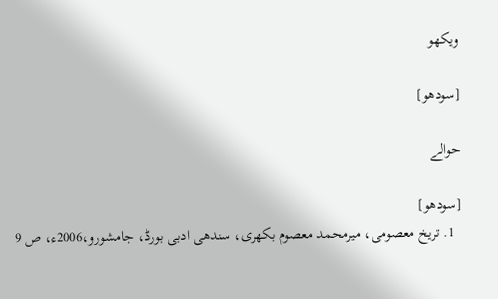ویکھو

[سودھو]

حوالے

[سودھو]
  1. تریخ معصومی، میرمحمد معصوم بکھری، سندھی ادبی بورڈ، جامشورو،2006ء، ص 9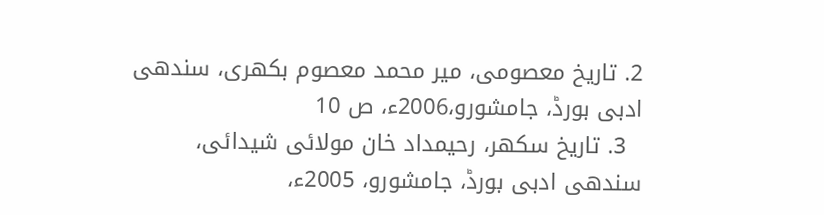2. تاریخ معصومی، میر محمد معصوم بکھری، سندھی ادبی بورڈ، جامشورو،2006ء، ص 10
  3. تاریخ سکھر، رحیمداد خان مولائی شیدائی، سندھی ادبی بورڈ، جامشورو، 2005ء،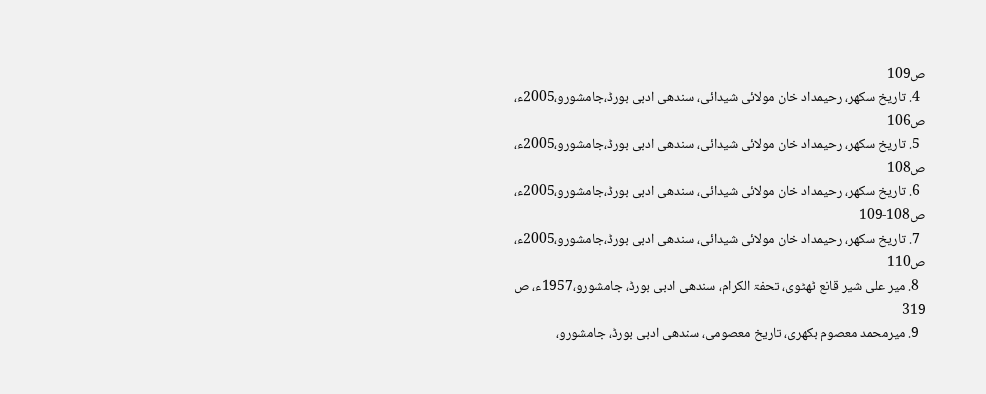ص109
  4. تاریخ سکھر، رحیمداد خان مولائی شیدائی، سندھی ادبی بورڈ،جامشورو،2005ء، ص106
  5. تاریخ سکھر، رحیمداد خان مولائی شیدائی، سندھی ادبی بورڈ،جامشورو،2005ء، ص108
  6. تاریخ سکھر، رحیمداد خان مولائی شیدائی، سندھی ادبی بورڈ،جامشورو،2005ء، ص108-109
  7. تاریخ سکھر، رحیمداد خان مولائی شیدائی، سندھی ادبی بورڈ،جامشورو،2005ء، ص110
  8. میر علی شیر قانع ٹھٹوی، تحفۃ الکرام، سندھی ادبی بورڈ، جامشورو،1957ء، ص 319
  9. میرمحمد معصوم بکھری، تاریخ معصومی، سندھی ادبی بورڈ، جامشورو،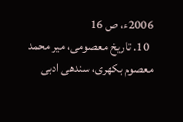2006ء، ص 16
  10. تاریخ معصومی، میر محمد معصوم بکھری، سندھی ادبی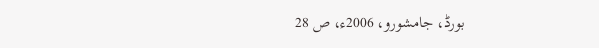بورڈ، جامشورو، 2006ء، ص 28